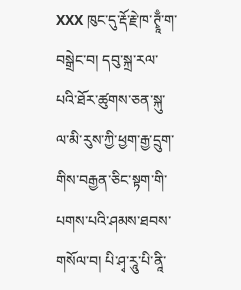XXX ཁུང་དུ་རྡོ་རྗེ་ཁ་ཊྭཱྃ་ག་བསྒྲེང་བ། དབུ་སྐྲ་རལ་པའི་ཐོར་ཚུགས་ཅན་སྐུ་ལ་མི་རུས་ཀྱི་ཕྱག་རྒྱ་དྲུག་གིས་བརྒྱན་ཅིང་སྟག་གི་པགས་པའི་ཤམས་ཐབས་གསོལ་བ། པི་ཤྭ་རཱུ་པི་ནཱི་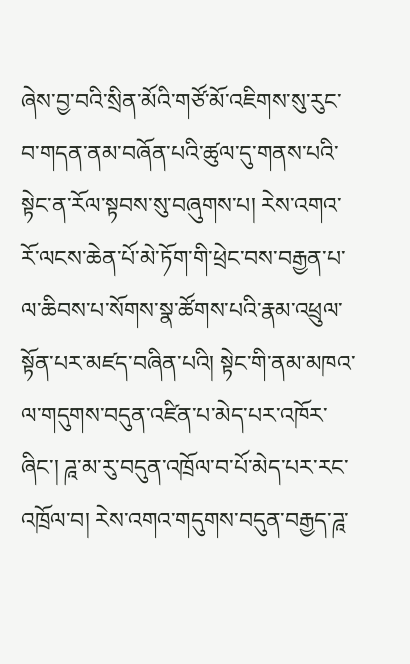ཞེས་བྱ་བའི་སྲིན་མོའི་གཙོ་མོ་འཇིགས་སུ་རུང་བ་གདན་ནམ་བཞོན་པའི་ཚུལ་དུ་གནས་པའི་སྟེང་ན་རོལ་སྟབས་སུ་བཞུགས་པ། རེས་འགའ་རོ་ལངས་ཆེན་པོ་མེ་ཏོག་གི་ཕྲེང་བས་བརྒྱན་པ་ལ་ཆིབས་པ་སོགས་སྣ་ཚོགས་པའི་རྣམ་འཕྲུལ་སྟོན་པར་མཛད་བཞིན་པའི། སྟེང་གི་ནམ་མཁའ་ལ་གདུགས་བདུན་འཛིན་པ་མེད་པར་འཁོར་ཞིང་། ཌཱ་མ་རུ་བདུན་འཁྲོལ་བ་པོ་མེད་པར་རང་འཁྲོལ་བ། རེས་འགའ་གདུགས་བདུན་བརྒྱད་ཌཱ་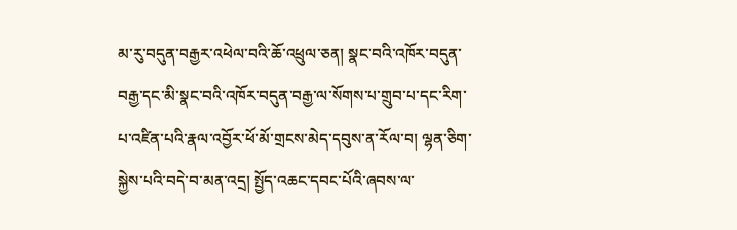མ་རུ་བདུན་བརྒྱར་འཕེལ་བའི་ཆོ་འཕྲུལ་ཅན། སྣང་བའི་འཁོར་བདུན་བརྒྱ་དང་མི་སྣང་བའི་འཁོར་བདུན་བརྒྱ་ལ་སོགས་པ་གྲུབ་པ་དང་རིག་པ་འཛིན་པའི་རྣལ་འབྱོར་ཕོ་མོ་གྲངས་མེད་དབུས་ན་རོལ་བ། ལྷན་ཅིག་སྐྱེས་པའི་བདེ་བ་མན་འདྲ། སྤྱོད་འཆང་དབང་པོའི་ཞབས་ལ་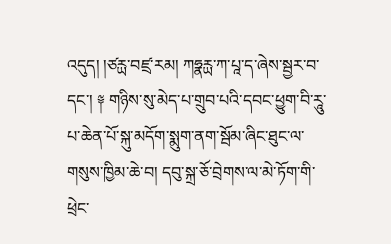འདུད། །ཙརྻ་བཛྲ་རམ། ཀཧྣརྻ་ཀ་པཱ་ད་ཞེས་སྦྱར་བ་དང་། ༈ གཉིས་སུ་མེད་པ་གྲུབ་པའི་དབང་ཕྱུག་བི་རཱུ་པ་ཆེན་པོ་སྐུ་མདོག་སྨུག་ནག་སྦོམ་ཞིང་ཐུང་ལ་གསུས་ཁྱིམ་ཆེ་བ། དབུ་སྐྲ་ཅོ་བྲེགས་ལ་མེ་ཏོག་གི་ཕྲེང་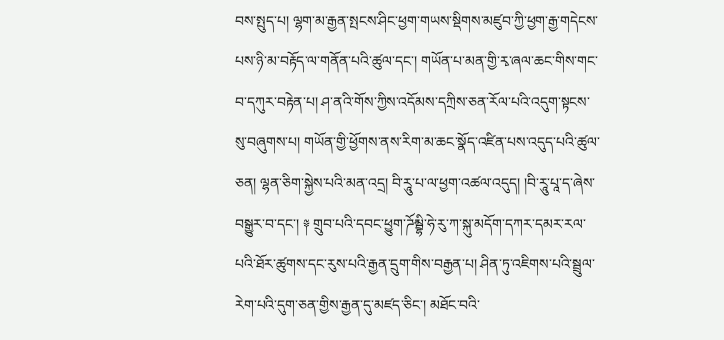བས་སྤུད་པ། ལྷག་མ་རྒྱན་སྤངས་ཤིང་ཕྱག་གཡས་སྡིགས་མཛུབ་ཀྱི་ཕྱག་རྒྱ་གདེངས་པས་ཉི་མ་བརྟོད་ལ་གནོན་པའི་ཚུལ་དང་། གཡོན་པ་མན་གྱི་རྭ་ཞལ་ཆང་གིས་གང་བ་དཀུར་བརྟེན་པ། ཤ་ནའི་གོས་ཀྱིས་འདོམས་དཀྲིས་ཅན་རོལ་པའི་འདུག་སྟངས་སུ་བཞུགས་པ། གཡོན་གྱི་ཕྱོགས་ནས་རིག་མ་ཆང་སྣོད་འཛིན་པས་འདུད་པའི་ཚུལ་ཅན། ལྷན་ཅིག་སྐྱེས་པའི་མན་འདྲ། བི་རཱུ་པ་ལ་ཕྱག་འཚལ་འདུད། །བི་རཱུ་པཱ་ད་ཞེས་བསྒྱུར་བ་དང་། ༈ གྲུབ་པའི་དབང་ཕྱུག་ཌོམྦྷི་ཧེ་རུ་ཀ་སྐུ་མདོག་དཀར་དམར་རལ་པའི་ཐོར་ཚུགས་དང་རུས་པའི་རྒྱན་དྲུག་གིས་བརྒྱན་པ། ཤིན་ཏུ་འཇིགས་པའི་སྦྲུལ་རེག་པའི་དུག་ཅན་གྱིས་རྒྱན་དུ་མཛད་ཅིང་། མཐོང་བའི་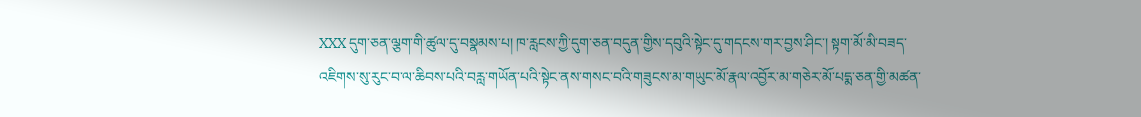XXX དུག་ཅན་ལྕག་གི་ཚུལ་དུ་བསྣམས་པ། ཁ་རླངས་ཀྱི་དུག་ཅན་བདུན་གྱིས་དབུའི་སྟེང་དུ་གདངས་གར་བྱས་ཤིང་། སྟག་མོ་མི་བཟད་འཇིགས་སུ་རུང་བ་ལ་ཆིབས་པའི་བརླ་གཡོན་པའི་སྟེང་ནས་གསང་བའི་གཟུངས་མ་གཡུང་མོ་རྣལ་འབྱོར་མ་གཅེར་མོ་པདྨ་ཅན་གྱི་མཚན་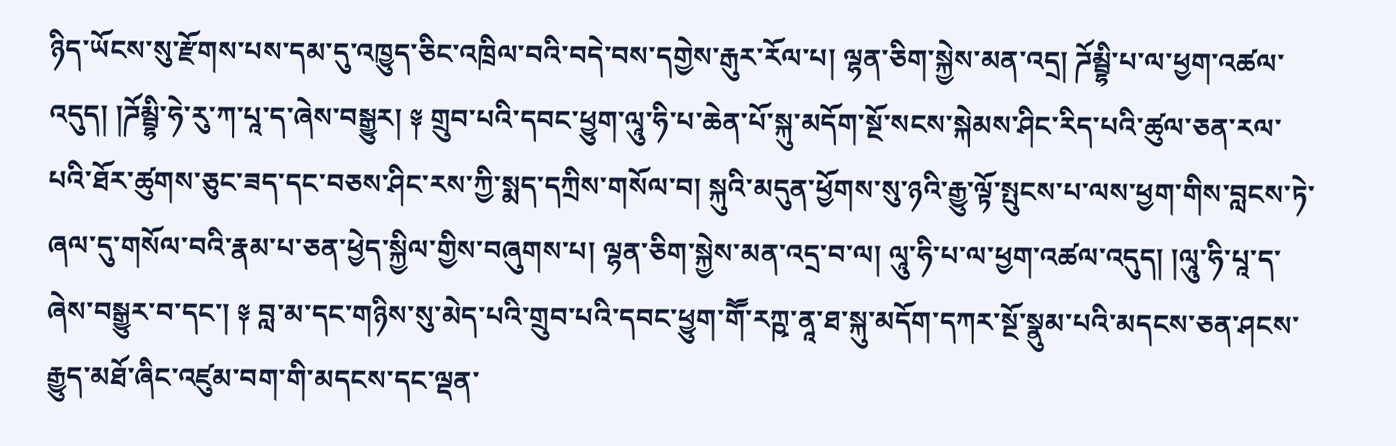ཉིད་ཡོངས་སུ་རྫོགས་པས་དམ་དུ་འཁྱུད་ཅིང་འཁྲིལ་བའི་བདེ་བས་དགྱེས་རྒུར་རོལ་པ། ལྷན་ཅིག་སྐྱེས་མན་འདྲ། ཌོམྦྷི་པ་ལ་ཕྱག་འཚལ་འདུད། །ཌོམྦྷི་ཧེ་རུ་ཀ་པཱ་ད་ཞེས་བསྒྱུར། ༈ གྲུབ་པའི་དབང་ཕྱུག་ལཱུ་ཧི་པ་ཆེན་པོ་སྐུ་མདོག་སྔོ་སངས་སྐེམས་ཤིང་རིད་པའི་ཚུལ་ཅན་རལ་པའི་ཐོར་ཚུགས་ཅུང་ཟད་དང་བཅས་ཤིང་རས་ཀྱི་སྨད་དཀྲིས་གསོལ་བ། སྐུའི་མདུན་ཕྱོགས་སུ་ཉའི་རྒྱུ་ལྟོ་སྤུངས་པ་ལས་ཕྱག་གིས་བླངས་ཏེ་ཞལ་དུ་གསོལ་བའི་རྣམ་པ་ཅན་ཕྱེད་སྐྱིལ་གྱིས་བཞུགས་པ། ལྷན་ཅིག་སྐྱེས་མན་འདྲ་བ་ལ། ལཱུ་ཧི་པ་ལ་ཕྱག་འཚལ་འདུད། །ལཱུ་ཧི་པཱ་ད་ཞེས་བསྒྱུར་བ་དང་། ༈ བླ་མ་དང་གཉིས་སུ་མེད་པའི་གྲུབ་པའི་དབང་ཕྱུག་གཽ་རཀྵ་ནཱ་ཐ་སྐུ་མདོག་དཀར་སྔོ་སྣུམ་པའི་མདངས་ཅན་ཤངས་རྒྱུད་མཐོ་ཞིང་འཛུམ་བག་གི་མདངས་དང་ལྡན་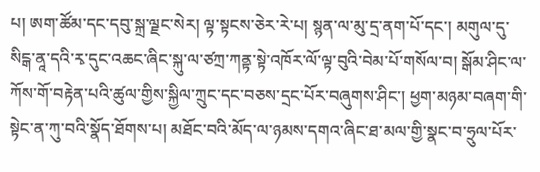པ། ཨག་ཚོམ་དང་དབུ་སྐྲ་ལྗང་སེར། ལྟ་སྟངས་ཅེར་རེ་པ། སྙན་ལ་མུ་དྲ་ནག་པོ་དང་། མགུལ་དུ་སིངྒ་ནཱ་དའི་རྭ་དུང་འཆང་ཞིང་སྐུ་ལ་ཙཀྲ་ཀནྟ་སྟེ་འཁོར་ལོ་ལྟ་བུའི་བེམ་པོ་གསོལ་བ། སྒོམ་ཤིང་ལ་ཀོས་གོ་བརྟེན་པའི་ཚུལ་གྱིས་སྐྱིལ་ཀྲུང་དང་བཅས་དྲང་པོར་བཞུགས་ཤིང་། ཕྱག་མཉམ་བཞག་གི་སྟེང་ན་ཀུ་བའི་སྣོད་ཐོགས་པ། མཐོང་བའི་མོད་ལ་ཉམས་དགའ་ཞིང་ཐ་མལ་གྱི་སྣང་བ་ཧྲུལ་པོར་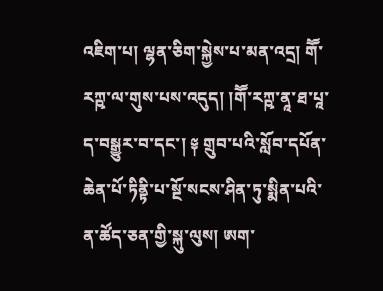འཇིག་པ། ལྷན་ཅིག་སྐྱེས་པ་མན་འདྲ། གཽ་རཀྵ་ལ་གུས་པས་འདུད། །གཽ་རཀྵ་ནཱ་ཐ་པཱ་ད་བསྒྱུར་བ་དང་། ༈ གྲུབ་པའི་སློབ་དཔོན་ཆེན་པོ་ཏིནྟི་པ་སྔོ་སངས་ཤིན་ཏུ་སྨིན་པའི་ན་ཚོད་ཅན་གྱི་སྐུ་ལུས། ཨག་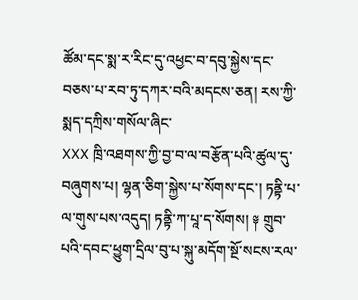ཚོམ་དང་སྨ་ར་རིང་དུ་འཕྱང་བ་དབུ་སྐྱེས་དང་བཅས་པ་རབ་ཏུ་དཀར་བའི་མདངས་ཅན། རས་ཀྱི་སྨད་དཀྲིས་གསོལ་ཞིང་
XXX ཁྲི་འཐགས་ཀྱི་བྱ་བ་ལ་བརྩོན་པའི་ཚུལ་དུ་བཞུགས་པ། ལྷན་ཅིག་སྐྱེས་པ་སོགས་དང་། ཏནྟི་པ་ལ་གུས་པས་འདུད། ཏནྟི་ཀ་པཱ་ད་སོགས། ༈ གྲུབ་པའི་དབང་ཕྱུག་དྲིལ་བུ་པ་སྐུ་མདོག་སྔོ་སངས་རལ་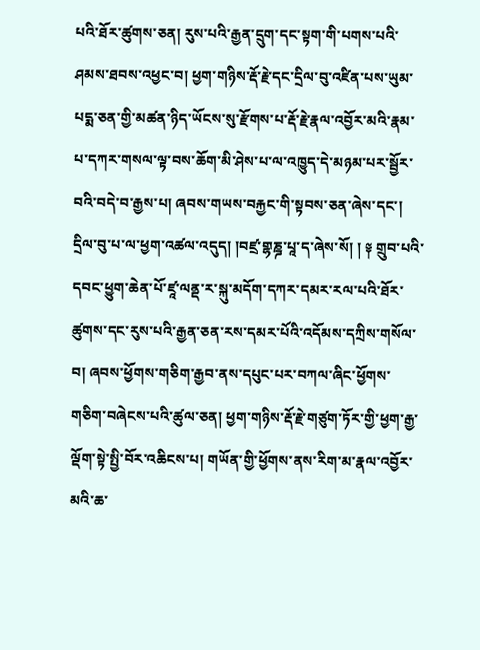པའི་ཐོར་ཚུགས་ཅན། རུས་པའི་རྒྱན་དྲུག་དང་སྟག་གི་པགས་པའི་ཤམས་ཐབས་འཕྱང་བ། ཕྱག་གཉིས་རྡོ་རྗེ་དང་དྲིལ་བུ་འཛིན་པས་ཡུམ་པདྨ་ཅན་གྱི་མཚན་ཉིད་ཡོངས་སུ་རྫོགས་པ་རྡོ་རྗེ་རྣལ་འབྱོར་མའི་རྣམ་པ་དཀར་གསལ་ལྟ་བས་ཆོག་མི་ཤེས་པ་ལ་འཁྱུད་དེ་མཉམ་པར་སྦྱོར་བའི་བདེ་བ་རྒྱས་པ། ཞབས་གཡས་བརྐྱང་གི་སྟབས་ཅན་ཞེས་དང་། དྲིལ་བུ་པ་ལ་ཕྱག་འཚལ་འདུད། །བཛྲ་གྷཎྜ་པཱ་ད་ཞེས་སོ། ། ༈ གྲུབ་པའི་དབང་ཕྱུག་ཆེན་པོ་ཛཱ་ལནྡ་ར་སྐུ་མདོག་དཀར་དམར་རལ་པའི་ཐོར་ཚུགས་དང་རུས་པའི་རྒྱན་ཅན་རས་དམར་པོའི་འདོམས་དཀྲིས་གསོལ་བ། ཞབས་ཕྱོགས་གཅིག་རྒྱབ་ནས་དཔུང་པར་བཀལ་ཞིང་ཕྱོགས་གཅིག་བཞེངས་པའི་ཚུལ་ཅན། ཕྱག་གཉིས་རྡོ་རྗེ་གཙུག་ཏོར་གྱི་ཕྱག་རྒྱ་ལྡོག་སྟེ་སྤྱི་བོར་འཆིངས་པ། གཡོན་གྱི་ཕྱོགས་ནས་རིག་མ་རྣལ་འབྱོར་མའི་ཆ་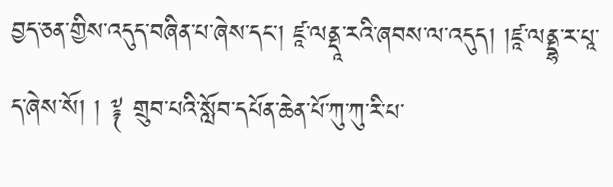བྱད་ཅན་གྱིས་འདུད་བཞིན་པ་ཞེས་དང་། ཛཱ་ལནྡཱ་རའི་ཞབས་ལ་འདུད། །ཛཱ་ལནྡྷ་ར་པཱ་ད་ཞེས་སོ། ། ༈ གྲུབ་པའི་སློབ་དཔོན་ཆེན་པོ་ཀུ་ཀུ་རི་པ་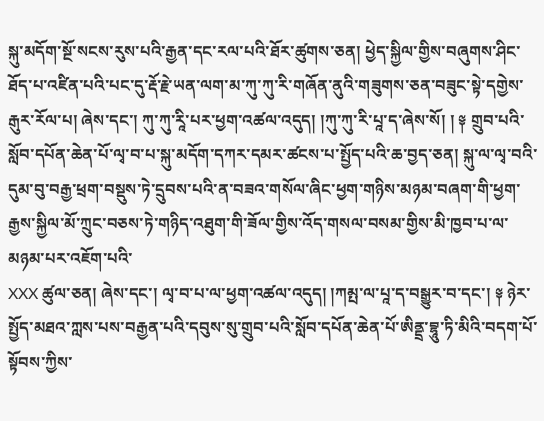སྐུ་མདོག་སྔོ་སངས་རུས་པའི་རྒྱན་དང་རལ་པའི་ཐོར་ཚུགས་ཅན། ཕྱེད་སྐྱིལ་གྱིས་བཞུགས་ཤིང་ཐོད་པ་འཛིན་པའི་པང་དུ་རྡོ་རྗེ་ཡན་ལག་མ་ཀུ་ཀུ་རི་གཞོན་ནུའི་གཟུགས་ཅན་བཟུང་སྟེ་དགྱེས་རྒུར་རོལ་པ། ཞེས་དང་། ཀུ་ཀུ་རཱི་པར་ཕྱག་འཚལ་འདུད། །ཀུ་ཀུ་རི་པཱ་ད་ཞེས་སོ། ། ༈ གྲུབ་པའི་སློབ་དཔོན་ཆེན་པོ་ལྭ་བ་པ་སྐུ་མདོག་དཀར་དམར་ཚངས་པ་སྤྱོད་པའི་ཆ་བྱད་ཅན། སྐུ་ལ་ལྭ་བའི་དུམ་བུ་བརྒྱ་ཕྲག་བསྡུས་ཏེ་དྲུབས་པའི་ན་བཟའ་གསོལ་ཞིང་ཕྱག་གཉིས་མཉམ་བཞག་གི་ཕྱག་རྒྱས་སྐྱིལ་མོ་ཀྲུང་བཅས་ཏེ་གཉིད་འཐུག་གི་ཟོལ་གྱིས་འོད་གསལ་བསམ་གྱིས་མི་ཁྱབ་པ་ལ་མཉམ་པར་འཇོག་པའི་
XXX ཚུལ་ཅན། ཞེས་དང་། ལྭ་བ་པ་ལ་ཕྱག་འཚལ་འདུད། །ཀམྤ་ལ་པཱ་ད་བསྒྱུར་བ་དང་། ༈ ཉེར་སྤྱོད་མཐའ་ཀླས་པས་བརྒྱན་པའི་དབུས་སུ་གྲུབ་པའི་སློབ་དཔོན་ཆེན་པོ་ཨིནྡྲ་བྷཱུ་ཏི་མིའི་བདག་པོ་སྟོབས་ཀྱིས་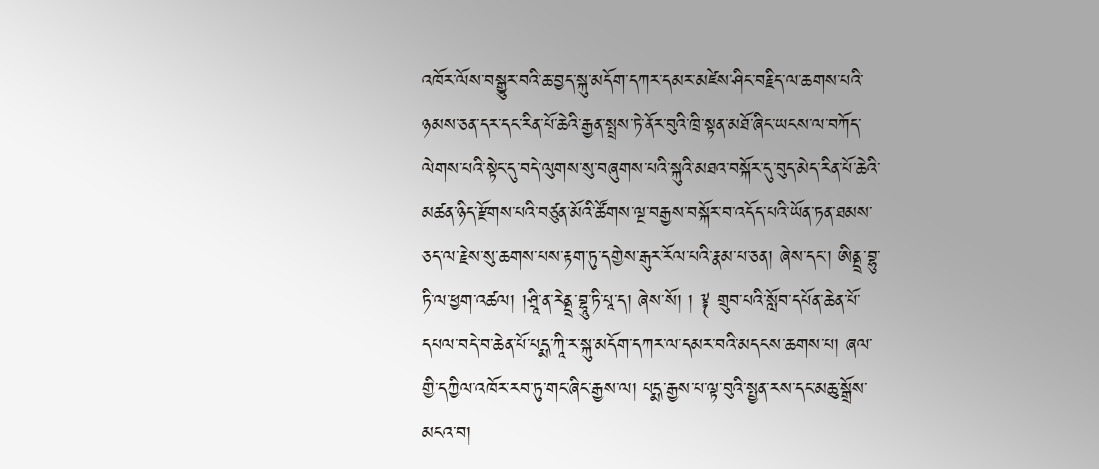འཁོར་ལོས་བསྒྱུར་བའི་ཆ་བྱད་སྐུ་མདོག་དཀར་དམར་མཛེས་ཤིང་བརྗིད་ལ་ཆགས་པའི་ཉམས་ཅན་དར་དང་རིན་པོ་ཆེའི་རྒྱན་སྤྲས་ཏེ་ནོར་བུའི་ཁྲི་སྟན་མཐོ་ཞིང་ཡངས་ལ་བཀོད་ལེགས་པའི་སྟེང་དུ་བདེ་ལུགས་སུ་བཞུགས་པའི་སྐུའི་མཐའ་བསྐོར་དུ་བུད་མེད་རིན་པོ་ཆེའི་མཚན་ཉིད་རྫོགས་པའི་བཙུན་མོའི་ཚོགས་ལྔ་བརྒྱས་བསྐོར་བ་འདོད་པའི་ཡོན་ཏན་ཐམས་ཅད་ལ་རྗེས་སུ་ཆགས་པས་རྟག་ཏུ་དགྱེས་རྒུར་རོལ་པའི་རྣམ་པ་ཅན། ཞེས་དང་། ཨིནྡྲ་བྷུ་ཏི་ལ་ཕྱག་འཚལ། །ཤྲཱི་ན་རེནྡྲ་བྷཱུ་ཏི་པཱ་ད། ཞེས་སོ། ། ༈ གྲུབ་པའི་སློབ་དཔོན་ཆེན་པོ་དཔལ་བདེ་བ་ཆེན་པོ་པདྨ་ཀཱི་ར་སྐུ་མདོག་དཀར་ལ་དམར་བའི་མདངས་ཆགས་པ། ཞལ་གྱི་དཀྱིལ་འཁོར་རབ་ཏུ་གང་ཞིང་རྒྱས་ལ། པདྨ་རྒྱས་པ་ལྟ་བུའི་སྤྱན་རས་དང་མཆུ་སྒྲོས་མངའ་བ།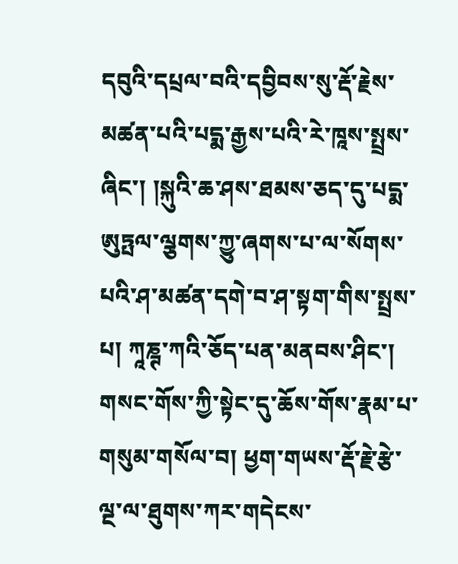དབུའི་དཔྲལ་བའི་དབྱིབས་སུ་རྡོ་རྗེས་མཚན་པའི་པདྨ་རྒྱས་པའི་རེ་ཁཱས་སྤྲས་ཞིང་། །སྐུའི་ཆ་ཤས་ཐམས་ཅད་དུ་པདྨ་ཨུཏྤལ་ལྕགས་ཀྱུ་ཞགས་པ་ལ་སོགས་པའི་ཤ་མཚན་དགེ་བ་ཤ་སྟག་གིས་སྤྲས་པ། ཀཱཎྚ་ཀའི་ཅོད་པན་མནབས་ཤིང་། གསང་གོས་ཀྱི་སྟེང་དུ་ཆོས་གོས་རྣམ་པ་གསུམ་གསོལ་བ། ཕྱག་གཡས་རྡོ་རྗེ་རྩེ་ལྔ་ལ་ཐུགས་ཀར་གདེངས་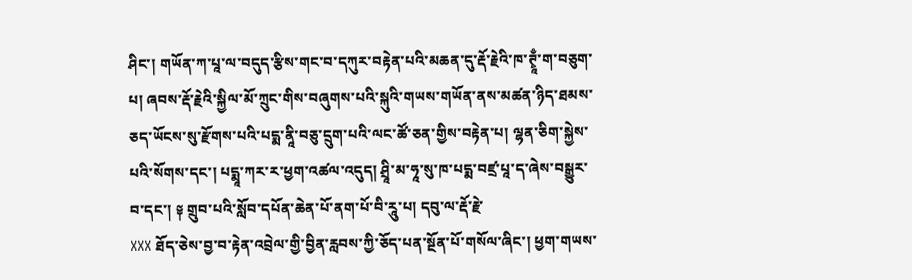ཤིང་། གཡོན་ཀ་པཱ་ལ་བདུད་རྩིས་གང་བ་དཀུར་བརྟེན་པའི་མཆན་དུ་རྡོ་རྗེའི་ཁ་ཊྭཱྃ་ག་བཅུག་པ། ཞབས་རྡོ་རྗེའི་སྐྱིལ་མོ་ཀྲུང་གིས་བཞུགས་པའི་སྐུའི་གཡས་གཡོན་ནས་མཚན་ཉིད་ཐམས་ཅད་ཡོངས་སུ་རྫོགས་པའི་པདྨ་ནཱི་བཅུ་དྲུག་པའི་ལང་ཚོ་ཅན་གྱིས་བརྟེན་པ། ལྷན་ཅིག་སྐྱེས་པའི་སོགས་དང་། པདྨཱ་ཀར་ར་ཕྱག་འཚལ་འདུད། ཤྲཱི་མ་ཧཱ་སུ་ཁ་པདྨ་བཛྲ་པཱ་ད་ཞེས་བསྒྱུར་བ་དང་། ༈ གྲུབ་པའི་སློབ་དཔོན་ཆེན་པོ་ནག་པོ་བི་རཱུ་པ། དབུ་ལ་རྡོ་རྗེ་
XXX ཐོད་ཅེས་བྱ་བ་རྟེན་འབྲེལ་གྱི་བྱིན་རླབས་ཀྱི་ཅོད་པན་སྔོན་པོ་གསོལ་ཞིང་། ཕྱག་གཡས་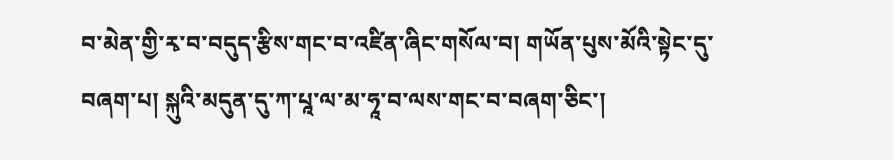བ་མེན་གྱི་རྭ་བ་བདུད་རྩིས་གང་བ་འཛིན་ཞིང་གསོལ་བ། གཡོན་པུས་མོའི་སྟེང་དུ་བཞག་པ། སྐུའི་མདུན་དུ་ཀ་པཱ་ལ་མ་ཧཱ་བ་ལས་གང་བ་བཞག་ཅིང་།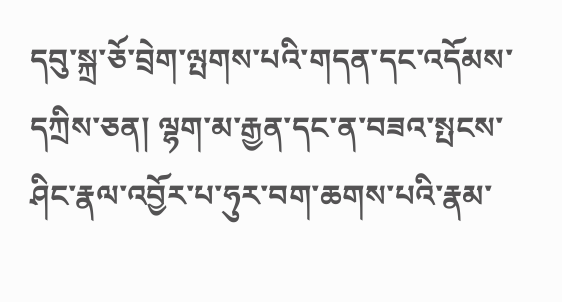དབུ་སྐྲ་ཅོ་བྲེག་ལྤགས་པའི་གདན་དང་འདོམས་དཀྲིས་ཅན། ལྷག་མ་རྒྱན་དང་ན་བཟའ་སྤངས་ཤིང་རྣལ་འབྱོར་པ་ཧུར་བག་ཆགས་པའི་རྣམ་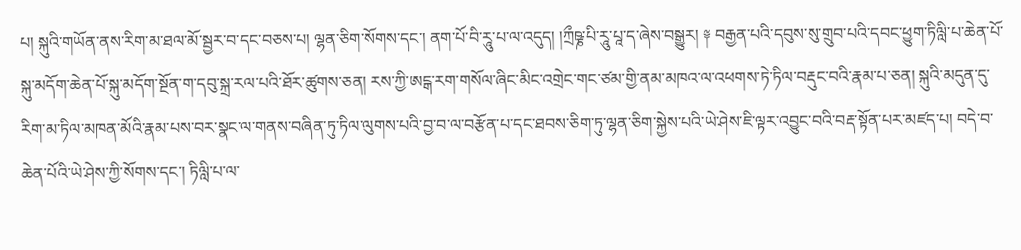པ། སྐུའི་གཡོན་ནས་རིག་མ་ཐལ་མོ་སྦྱར་བ་དང་བཅས་པ། ལྷན་ཅིག་སོགས་དང་། ནག་པོ་བི་རཱུ་པ་ལ་འདུད། །ཀྲྀཥྞ་པི་རཱུ་པཱ་ད་ཞེས་བསྒྱུར། ༈ བརྒྱན་པའི་དབུས་སུ་གྲུབ་པའི་དབང་ཕྱུག་ཏིལླི་པ་ཆེན་པོ་སྐུ་མདོག་ཆེན་པོ་སྐུ་མདོག་སྔོན་ག་དབུ་སྐྲ་རལ་པའི་ཐོར་ཚུགས་ཅན། རས་ཀྱི་ཨངྒ་རག་གསོལ་ཞིང་མིང་འགྲེང་གང་ཙམ་གྱི་ནམ་མཁའ་ལ་འཕགས་ཏེ་ཏིལ་བརྡུང་བའི་རྣམ་པ་ཅན། སྐུའི་མདུན་དུ་རིག་མ་ཏིལ་མཁན་མོའི་རྣམ་པས་བར་སྣང་ལ་གནས་བཞིན་ཏུ་ཏིལ་ལུགས་པའི་བྱ་བ་ལ་བརྩོན་པ་དང་ཐབས་ཅིག་ཏུ་ལྷན་ཅིག་སྐྱེས་པའི་ཡེ་ཤེས་ཇི་ལྟར་འབྱུང་བའི་བརྡ་སྟོན་པར་མཛད་པ། བདེ་བ་ཆེན་པོའི་ཡེ་ཤེས་ཀྱི་སོགས་དང་། ཏིལླི་པ་ལ་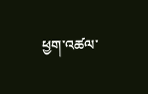ཕྱག་འཚལ་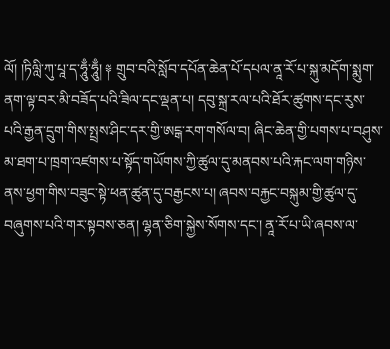ལོ། །ཏིལླི་ཀུ་པཱ་ད་ཧཱུྃ་ཧཱུྃ། ༈ གྲུབ་བའི་སློབ་དཔོན་ཆེན་པོ་དཔལ་ནཱ་རོ་པ་སྐུ་མདོག་སྨུག་ནག་ལྟ་བར་མི་བཟོད་པའི་ཟིལ་དང་ལྡན་པ། དབུ་སྐྲ་རལ་པའི་ཐོར་ཚུགས་དང་རུས་པའི་རྒྱན་དྲུག་གིས་སྤྲས་ཤིང་དར་གྱི་ཨངྒ་རག་གསོལ་བ། ཞིང་ཆེན་གྱི་པགས་པ་བཤུས་མ་ཐག་པ་ཁྲག་འཛགས་པ་སྟོད་གཡོགས་ཀྱི་ཚུལ་དུ་མནབས་པའི་རྐང་ལག་གཉིས་ནས་ཕྱག་གིས་བཟུང་སྟེ་ཕན་ཚུན་དུ་བརྒྱངས་པ། ཞབས་བརྐྱང་བསྐུམ་གྱི་ཚུལ་དུ་བཞུགས་པའི་གར་སྟབས་ཅན། ལྷན་ཅིག་སྐྱེས་སོགས་དང་། ནཱ་རོ་པ་ཡི་ཞབས་ལ་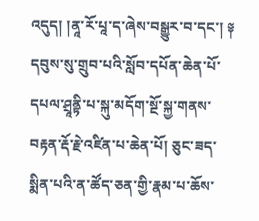འདུད། །ནཱ་རོ་པཱ་ད་ཞེས་བསྒྱུར་བ་དང་། ༈ དབུས་སུ་གྲུབ་པའི་སློབ་དཔོན་ཆེན་པོ་དཔལ་ཤྲཱནྟི་པ་སྐུ་མདོག་སྔོ་སྐྱ་གནས་བརྟན་རྡོ་རྗེ་འཛིན་པ་ཆེན་པོ། ཅུང་ཟད་སྨིན་པའི་ན་ཚོད་ཅན་གྱི་རྣམ་པ་ཆོས་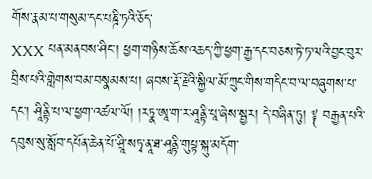གོས་རྣམ་པ་གསུམ་དང་པཎྜི་ཏའི་ཅོད་
XXX པན་མནབས་ཤིང་། ཕྱག་གཉིས་ཆོས་འཆད་ཀྱི་ཕྱག་རྒྱ་དང་བཅས་ཏེ་ཏ་ལའི་བྱང་བུར་བྲིས་པའི་གླེགས་བམ་བསྣམས་པ། ཞབས་རྡོ་རྗེའི་སྐྱིལ་མོ་ཀྲུང་གིས་གདིང་བ་ལ་བཞུགས་པ་དང་། ཤཱིནྟི་པ་ལ་ཕྱག་འཚལ་ལོ། །རཏྣ་ཨཱ་ག་ར་ཤཱནྟི་པཱ་ཞེས་སྦྱར། དེ་བཞིན་ཏུ། ༈ བརྒྱན་པའི་དབུས་སུ་སློབ་དཔོན་ཆེན་པོ་ཤྲཱི་སཏྭ་ནཱ་ཐ་ཤཱནྟི་གུཔྟ་སྐུ་མདོག་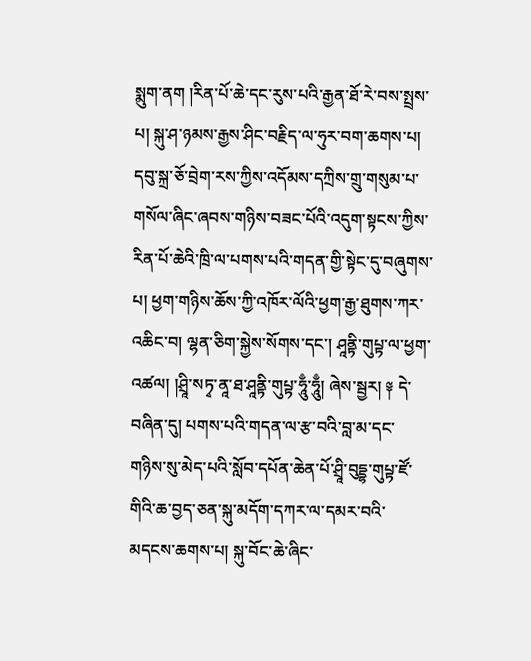སྨུག་ནག །རིན་པོ་ཆེ་དང་རུས་པའི་རྒྱན་ཐོ་རེ་བས་སྤྲས་པ། སྐུ་ཤ་ཉམས་རྒྱས་ཤིང་བརྗིད་ལ་ཧུར་བག་ཆགས་པ། དབུ་སྐྲ་ཅོ་བྲེག་རས་ཀྱིས་འདོམས་དཀྲིས་གྲུ་གསུམ་པ་གསོལ་ཞིང་ཞབས་གཉིས་བཟང་པོའི་འདུག་སྟངས་ཀྱིས་རིན་པོ་ཆེའི་ཁྲི་ལ་པགས་པའི་གདན་གྱི་སྟེང་དུ་བཞུགས་པ། ཕྱག་གཉིས་ཆོས་ཀྱི་འཁོར་ལོའི་ཕྱག་རྒྱ་ཐུགས་ཀར་འཆིང་བ། ལྷན་ཅིག་སྐྱེས་སོགས་དང་། ཤཱནྟི་གུཔྟ་ལ་ཕྱག་འཚལ། །ཤྲཱི་སཏྭ་ནཱ་ཐ་ཤཱནྟི་གུཔྟ་ཧཱུྃ་ཧཱུྃ། ཞེས་སྦྱར། ༈ དེ་བཞིན་དུ། པགས་པའི་གདན་ལ་རྩ་བའི་བླ་མ་དང་གཉིས་སུ་མེད་པའི་སློབ་དཔོན་ཆེན་པོ་ཤྲཱི་བུདྡྷ་གུཔྟ་ཛོ་གིའི་ཆ་བྱད་ཅན་སྐུ་མདོག་དཀར་ལ་དམར་བའི་མདངས་ཆགས་པ། སྐུ་བོང་ཆེ་ཞིང་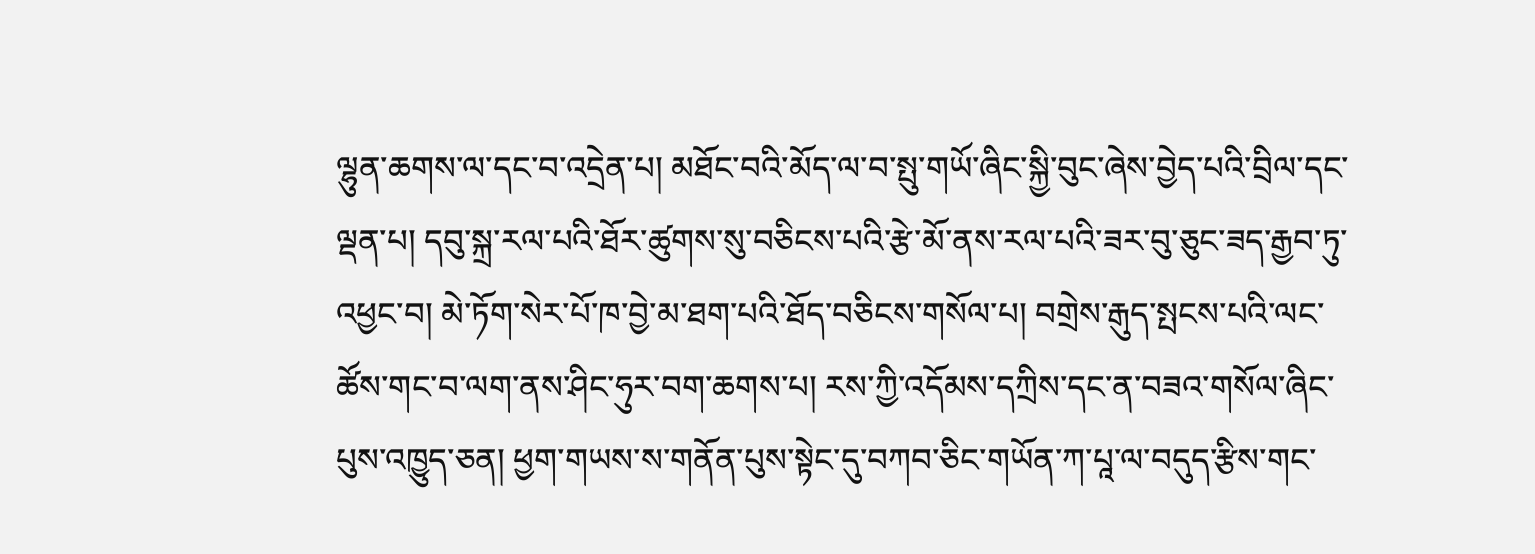ལྷུན་ཆགས་ལ་དང་བ་འདྲེན་པ། མཐོང་བའི་མོད་ལ་བ་སྤུ་གཡོ་ཞིང་སྐྱི་བུང་ཞེས་བྱེད་པའི་བྲིལ་དང་ལྡན་པ། དབུ་སྐྲ་རལ་པའི་ཐོར་ཚུགས་སུ་བཅིངས་པའི་རྩེ་མོ་ནས་རལ་པའི་ཟར་བུ་ཅུང་ཟད་རྒྱབ་ཏུ་འཕྱང་བ། མེ་ཏོག་སེར་པོ་ཁ་བྱེ་མ་ཐག་པའི་ཐོད་བཅིངས་གསོལ་པ། བགྲེས་རྒུད་སྤངས་པའི་ལང་ཚོས་གང་བ་ལག་ནས་ཤིང་ཧུར་བག་ཆགས་པ། རས་ཀྱི་འདོམས་དཀྲིས་དང་ན་བཟའ་གསོལ་ཞིང་པུས་འཁྱུད་ཅན། ཕྱག་གཡས་ས་གནོན་པུས་སྟེང་དུ་བཀབ་ཅིང་གཡོན་ཀ་པཱ་ལ་བདུད་རྩིས་གང་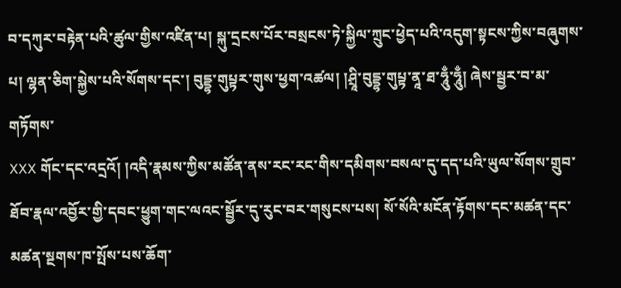བ་དཀུར་བརྟེན་པའི་ཚུལ་གྱིས་འཛིན་པ། སྐུ་དྲངས་པོར་བསྲངས་ཏེ་སྐྱིལ་ཀྲུང་ཕྱེད་པའི་འདུག་སྟངས་ཀྱིས་བཞུགས་པ། ལྷན་ཅིག་སྐྱེས་པའི་སོགས་དང་། བུདྡྷ་གུཔྟར་གུས་ཕྱག་འཚལ། །ཤྲཱི་བུདྡྷ་གུཔྟ་ནཱ་ཐ་ཧཱུྃ་ཧཱུྃ། ཞེས་སྦྱར་བ་མ་གཏོགས་
XXX གོང་དང་འདྲའོ། །འདི་རྣམས་ཀྱིས་མཚོན་ནས་རང་རང་གིས་དམིགས་བསལ་དུ་དད་པའི་ཡུལ་སོགས་གྲུབ་ཐོབ་རྣལ་འབྱོར་གྱི་དབང་ཕྱུག་གང་ལའང་སྦྱོར་དུ་རུང་བར་གསུངས་པས། སོ་སོའི་མངོན་རྟོགས་དང་མཚན་དང་མཚན་སྔགས་ཁ་སྤོས་པས་ཆོག་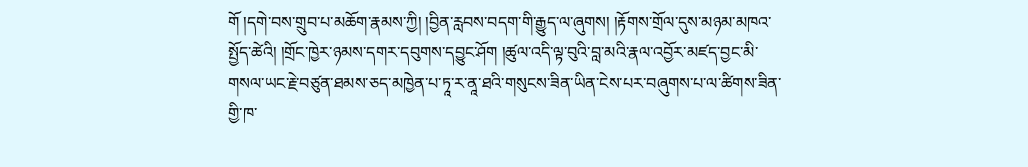གོ །དགེ་བས་གྲུབ་པ་མཆོག་རྣམས་ཀྱི། །བྱིན་རླབས་བདག་གི་རྒྱུད་ལ་ཞུགས། །རྟོགས་གྲོལ་དུས་མཉམ་མཁའ་སྤྱོད་ཚེའི། །གྲོང་ཁྱེར་ཉམས་དགར་དབུགས་དབྱུང་ཤོག །ཚུལ་འདི་ལྟ་བུའི་བླ་མའི་རྣལ་འབྱོར་མཛད་བྱང་མི་གསལ་ཡང་རྗེ་བཙུན་ཐམས་ཅད་མཁྱེན་པ་ཏཱ་ར་ནཱ་ཐའི་གསུངས་ཟིན་ཡིན་ངེས་པར་བཞུགས་པ་ལ་ཚིགས་ཟིན་གྱི་ཁ་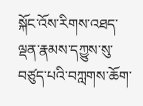སྐོང་འོས་རིགས་འཐད་ལྡན་རྣམས་དཀྱུས་སུ་བཙུད་པའི་བཀླགས་ཆོག་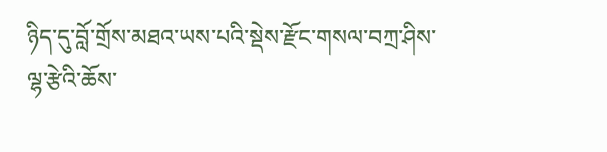ཉིད་དུ་བློ་གྲོས་མཐའ་ཡས་པའི་སྡེས་རྫོང་གསལ་བཀྲ་ཤིས་ལྷ་རྩེའི་ཆོས་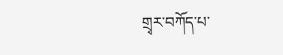གྲྭར་བཀོད་པ་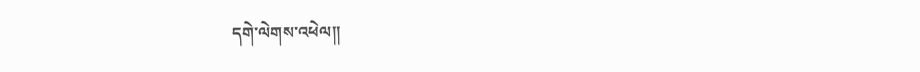དགེ་ལེགས་འཕེལ།།